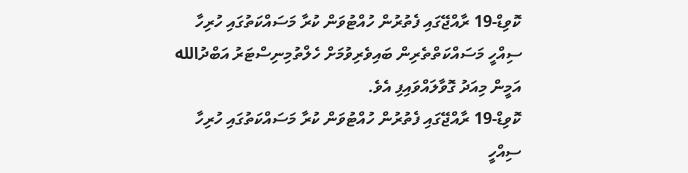ކޮވިޑް-19 ރާއްޖޭގައި ފެތުރުން ހުއްޓުވަން ކުރާ މަސައްކަތުގައި ހުރިހާ ސިއްހީ މަސައްކަތްތެރިން ބައިވެރިވުމަށް ހެލްތުމިނިސްޓަރު އަބްދުالله އަމީން މިއަދު ގޮވާލައްވައިފި އެވެ.
ކޮވިޑް-19 ރާއްޖޭގައި ފެތުރުން ހުއްޓުވަން ކުރާ މަސައްކަތުގައި ހުރިހާ ސިއްހީ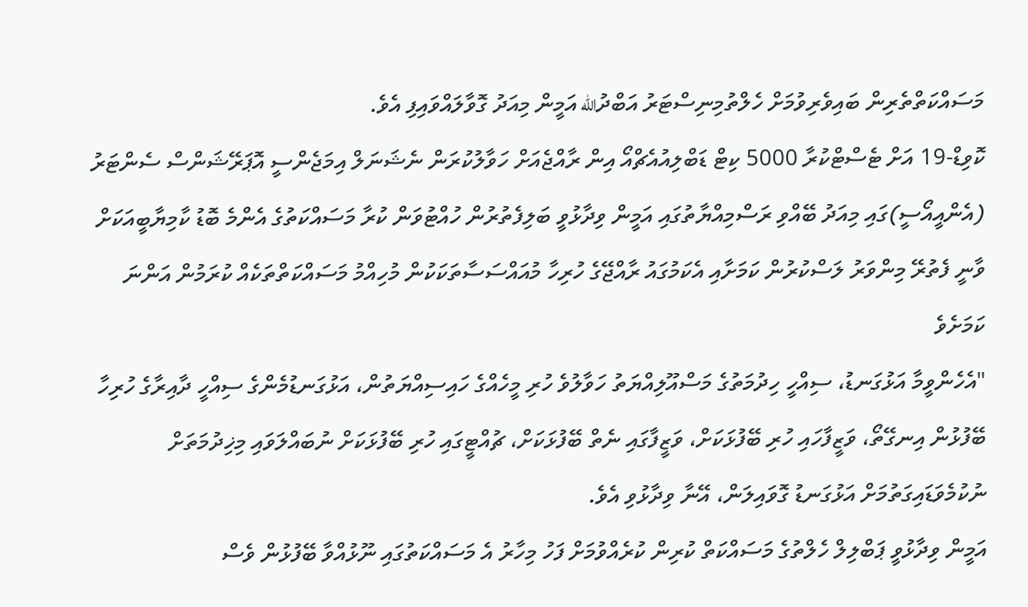މަސައްކަތްތެރިން ބައިވެރިވުމަށް ހެލްތުމިނިސްޓަރު އަބްދުالله އަމީން މިއަދު ގޮވާލައްވައިފި އެވެ.
ކޮވިޑް-19 އަށް ޓެސްޓްކުރާ 5000 ކިޓް ޑަބްލިއުއެޗްއޯ އިން ރާއްޖެއަށް ހަވާލުކުރަން ނެޝަނަލް އިމަޖެންސީ އޮޕަރޭޝަންސް ސެންޓަރު (އެންއީއޯސީ)ގައި މިއަދު ބޭއްވި ރަސްމިއްޔާތުގައި އަމީން ވިދާޅުވީ ބަލިފެތުރުން ހުއްޓުވަން ކުރާ މަސައްކަތުގެ އެންމެ ބޮޑު ކާމިޔާބީއަކަށް ވާނީ ފެތުރޭ މިންވަރު ލަސްކުރުން ކަމަށާއި އެކަމުގައު ރާއްޖޭގެ ހުރިހާ މުއައްސަސާތަކަކުން މުހިއްމު މަސައްކަތްތަކެއް ކުރަމުން އަންނަ ކަމަށެވެ
"އެހެންވީމާ އަޅުގަނޑު، ސިއްހީ ހިދުމަތުގެ މަސްއޫލިއްޔަތު ހަވާލުވެ ހުރި މީހެއްގެ ހައިސިއްޔަތުން، އަޅުގަނޑުމެންގެ ސިއްހީ ދާއިރާގެ ހުރިހާ ބޭފުޅުން އިނގޭތޯ، ވަޒީފާހައި ހުރި ބޭފުޅަކަށް، ވަޒީފާގައި ނެތް ބޭފުޅަކަށް، ޗުއްޓީގައި ހުރި ބޭފުޅަކަށް ނުބައްލަވައި މިޚިދުމަތަށް ނުކުމެވަޑައިގަތުމަށް އަޅުގަނޑު ގޮވައިލަން، އޭނާ ވިދާޅުވި އެވެ.
އަމީން ވިދާޅުވީ ޕަބްލިލް ހެލްތުގެ މަސައްކަތް ކުރިން ކުރެއްވުމަށް ފަހު މިހާރު އެ މަސައްކަތުގައި ނޫޅުއްވާ ބޭފުޅުން ވެސް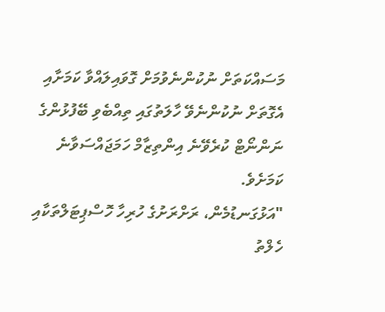މަސައްކަތަށް ނުކުންނެވުމަށް ގޮވައިލައްވާ ކަމަށާއި އެގޮތަށް ނުކުންނެވޭ ހާލަތުގައި ތިއްބެވި ބޭފުޅުންގެ ނަންނޯޓް ކުރެވޭނެ އިންތިޒާމް ހަމަޖައްސަވާނެ ކަމަށެވެ.
"އަޅުގަނޑުމެން، ރަށްރަށުގެ ހުރިހާ ހޮސްޕިޓަލްތަކާއި ހެލްތު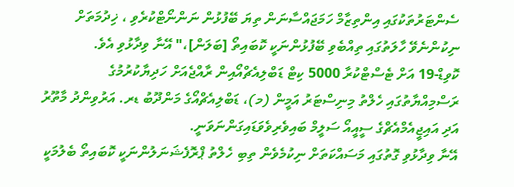ސެންޓަރުތަކުގައި އިންތިޒާމް ހަމަޖައްސާނަން ތިޔަ ބޭފުޅުން ނަންނޯޓްކުރެވި ، ޚިދުމަތަށް ނިކުންނެވޭ ހާލަތުގައި ތިއްބެވި ބޭފުޅުންނަކީ ކޮބައިތޯ [ބަލަން]،" އޭނާ ވިދާޅުވި އެވެ.
ކޮވިޑް-19 އަށް ޓެސްޓްކުރާ 5000 ކިޓް ޑަބްލިއެޗްއޯއިން ރާއްޖެއަށް ހަދިޔާކުރުމުގެ ރަސްމިއްޔާތުގައި ހެލްތު މިނިސްޓަރު އަމީން (މ)، ޑަބްލިއެޗްއޯގެ މަންދޫބު ޑރ. އަރުވިންދު މާތޫރު އަދި އައިޖީއެމްއެޗްގެ ސީއީއޯ ސަލީމް ބައިވެރިވެވަޑައިގަންނަވަނީ.
އޭނާ ވިދާޅުވި ގޮތުގައި މަސައްކަތަށް ނިކުމެވެން ތިބި ހެލްތު ޕްރޮފެޝަނަލުންނަކީ ކޮބައިތޯ ބެލުމަކީ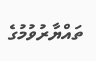ތައްޔާރުވުމުގެ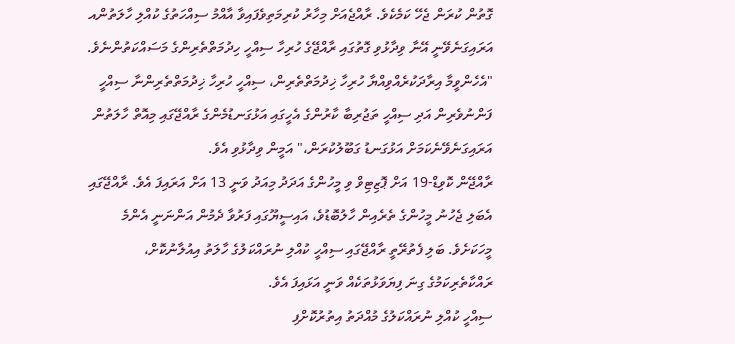ގޮތުން ކުރަން ޖެހޭ ކަމެކެވެ. ރާއްޖެއަށް މިހާރު ކުރިމަތިވެފައިވާ އާއްމު ސިއްހަތުގެ ކުއްލި ހާލަތުންއ އަރައިގަނެވޭނީ އޭނާ ވިދާޅުވި ގޮތުގައި ރާއްޖޭގެ ހުރިހާ ސިއްހީ ހިދުމަތްތެރިންގެ މަސައްކަތުންނެވެ.
"އެހެންވީމާ އިރާދަކުރެއްވިއްޔާ ހުރިހާ ޚިދުމަތްތެރިން، ސިއްހީ ހުރިހާ ޚިދުމަތްތެރިންނާ ސިއްހީ ފަންނުވެރިން އަދި ސިއްހީ ތަޖުރިބާ ކާރުންގެ އެހީގައި އަޅުގަނޑުމެންގެ ރާއްޖޭގައި މިއޮތް ހާލަތުން އަރައިގަނެވޭނެކަމަށް އަޅުގަނޑު ގަބޫލުކުރަން،" އަމީން ވިދާޅުވި އެވެ.
ރާއްޖޭން ކޮވިޑް-19 އަށް ޕޮޒިޓިވް ވި މީހުންގެ އަދަދު މިއަދު ވަނީ 13 އަށް އަރައިފަ އެވެ. ރާއްޖޭގައި އެބަލި ޖެހުނު މީހުންގެ ތެރެއިން ހާލުބޮޑުވެ، އައިސީޔޫގައި ފަރުވާ ދެމުން އަންނަނީ އެންމެ މީހަކަށެވެ. ބަލި ފެތުރޭތީ ރާއްޖޭގައި ސިއްހީ ކުއްލި ނުރައްކަލުގެ ހާލަތު އިއުލާނުކޮށް، ރައްކާތެރިކަމުގެ ގިނަ ފިޔަވަޅުތަކެއް ވަނީ އަޅައިފަ އެވެ.
ސިއްހީ ކުއްލި ނުރައްކަލުގެ މުއްދަތު އިތުރުކޮށްފި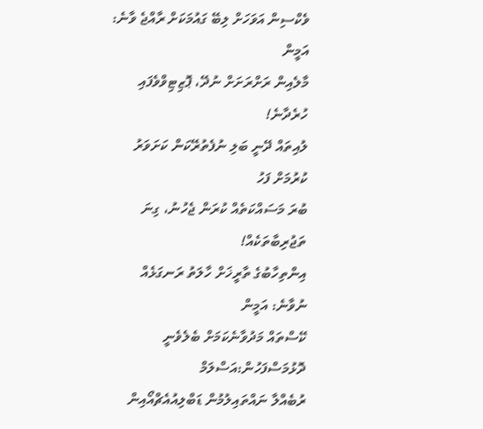ވެކްސިން އަވަހަށް ލިބޭ ގައުމަކަށް ރާއްޖެ ވާނެ: އަމީން
މާލެއިން ރަށްރަށަށް ނުދޭ، ޕޮޒިޓިވްވެފައި ހުރެދާނެ!
ލުއިތައް ދޭނީ ބަލި ނުފެތުރޭކަން ކަށަވަރު ކުރުމަށް ފަހު
ބުރަ މަސައްކަތެއް ކުރަން ޖެހުނު، ގިނަ ތަޖުރިބާތަކެއް!
އިންތިހާބުގެ ތާރީޚަށް ހާލަތު ރަނގަޅެއް ނުވާނެ: އަމީން
ކޭސްތައް މަދުވާނެކަމަށް ބެލެވެނީ ދޮޅުމަސްފަހުން:އަސްލަމް
ރުބެއްލާ ނައްތައިލުމުން ޑަބްލިއުއެޗްއޯއިން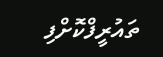ތައުރީފްކޮށްފި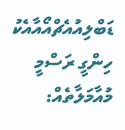ޑަބްލިއުއެޗްއޯއާއެކު ހިންގީ ރަސްމީ މުއާމަލާތެއް: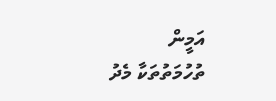އަމީން
ތުހުމަތުތަކާ މެދު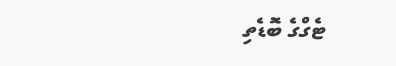ޓެގްގެ ބޮޑެތި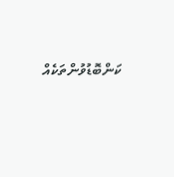ކަންބޮޑުވުންތަކެއް